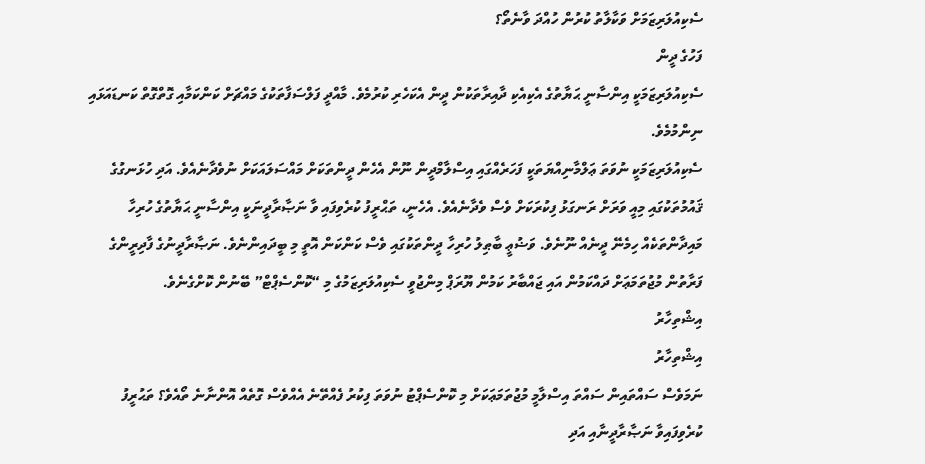ސެކިއުލަރިޒަމަށް ވަކާލާތު ކުރުން ހުއްދަ ވާނެތޯ؟
ފަހުގެ ދީން
ސެކިއުލަރިޒަމަކީ އިންސާނީ ޙަޔާތުގެ އެކިއެކި ދާއިރާތަކުން ދީން އެކަހެރި ކުރުމެވެ. މާއްދީ ފަލްސަފާތަކުގެ މައްޗަށް ކަންކަމާއި ގޮތްގޮތް ކަނޑައަޅައި ނިންމުމެވެ.
ސެކިއުލަރިޒަމަކީ ނުވަތަ ޢަލްމާނިއްޔަތަކީ ފަހަރެއްގައި އިސްލާމްދީން ނޫން އެހެން ދީންތަކަށް މައްސަލައަކަށް ނުވެދާނެއެވެ. އަދި ހުޅަނގުގެ ޤައުމުތަކުގައި މިއީ ވަރަށް ރަނގަޅު ފިކުރަކަށް ވެސް ވެދާނެއެވެ. އެހެނީ، ތަޙްރީފު ކުރެވިފައި ވާ ނަޞާރާދީނަކީ އިންސާނީ ޙަޔާތުގެ ހުރިހާ މައިދާންތަކެއް ހިމެނޭ ދީނެއް ނޫނެވެ. ވަޟުޢީ ބާޠިލު ހުރިހާ ދީންތަކުގައި ވެސް ކަންކަން އޮތީ މި ބީދައިންނެވެ. ނަޞާރާދީނުގެ ފާދިރީންގެ ފަރާތުން މުޖުތަމަޢަށް ދައްކަމުން އައި ޖައްބާރު ކަމުން ޔޫރަޕް މިންޖުވީ ސެކިއުލަރިޒަމުގެ މި “ކޮންސެޕްޓް” ބޭނުން ކޮށްގެނެވެ.
އިޝްތިހާރު
އިޝްތިހާރު
ނަމަވެސް ސައްތައިން ސައްތަ އިސްލާމީ މުޖުތަމަޢަކަށް މި ކޮންސެޕްޓު ނުވަތަ ފިކުރު ފެއްތޭނެ އެއްވެސް ގޮތެއް އޮންނާނެ ތޯއެވެ؟ ތަޙުރީފު ކުރެވިފައިވާ ނަޞާރާދީނާއި އަދި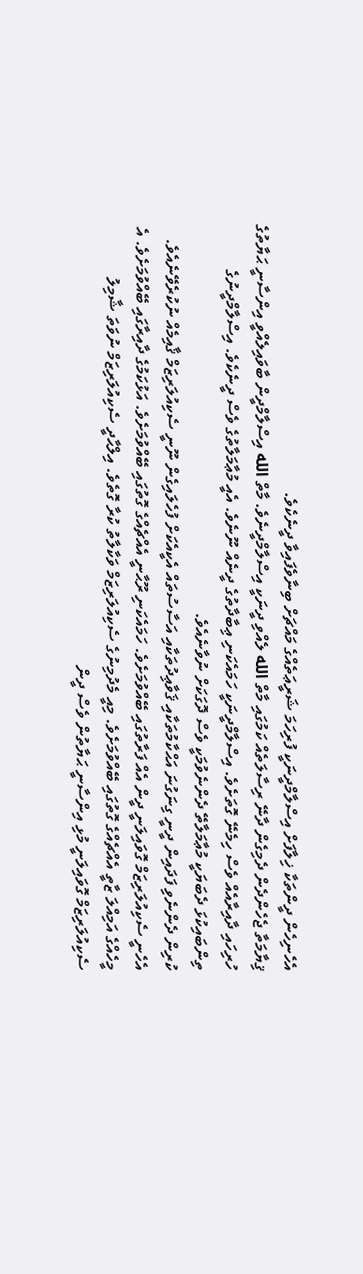އެހެނިހެން ދީންތަކާ ޚިލާފަށް އިސްލާމްދީނަކީ ފުރިހަމަ ޝަރީޢަތެއްގެ މައްޗަށް ބިނާވެފައިވާ ދީނެކެވެ.
ޤިޔާމަތާ ޖެހެންދެން ދެމިގެން ދާނޭ ރިސާލަތެއް ކަމުގައި މާތް الله ލެއްވި ދީނަކީ އިސްލާމްދީނެވެ. މާތް الله އިސްލާމްދީން ބާވައިލެއްވީ އިންސާނީ ޙަޔާތުގެ ހުރިހައި ދާއިރާއެއް ވެސް ހިމެނޭ ގޮތަށެވެ. އިސްލާމްދީނަކީ ހަމައެކަނި ޢިބާދާތުގެ ދީނެއް ނޫނެވެ. އެއީ މުޢާމަލާތުގެ ވެސް ދީނެކެވެ. އިސްލާމްދީނުގެ ތިންބައިކުޅަ ދެބަޔަކީ މުޢާމަލާތޭ ދެންނެވުމަކީ ވެސް ދޮގަކަށް ނުވާނެއެވެ.
ކުރިން ދެންނެވި ފަދައިން ދީނީ ގިނަގުނަ އަޙްކާމުތަކާއި ޤަވާޢިދުތަކާއި އަސާސުތައް އެކީއެކަށް ފުހެލައިގެން ނޫނީ ސެކިއުލަރިޒަމް ޤާއިމެއް ނުކުރެވޭނެއެވެ. އެހެނީ ސެކިއުލަރިޒަމް ގޮވައިލަނީ ދީން އެއް ފަރާތުގައި ބޭއްވުމަށެވެ. ހަމައެކަނި ރޫޙާނީ އެއްޗެއްގެ ގޮތުގައި ބޭއްވުމަށެވެ. އަޅުކަމުގެ ދާއިރާގައި ބޭއްވުމަށެވެ. އެ މީހެއްގެ އަމިއްލަ ޒާތީ އެއްޗެއްގެ ގޮތުގައި ބޭއްވުމަށެވެ. މިއީ މެދުމިނުގެ ސެކިއުލަރިޒަމް ވަކާލާތު ކުރާ ގޮތެވެ. އިލްޙާދީ ސެކިއުލަރިޒަމް ނުވަތަ ޝާމިލު ސެކިއުލަރިޒަމް ގޮވައިލަނީ މުޅި އިންސާނީ ޙަޔާތުން ވެސް ދީން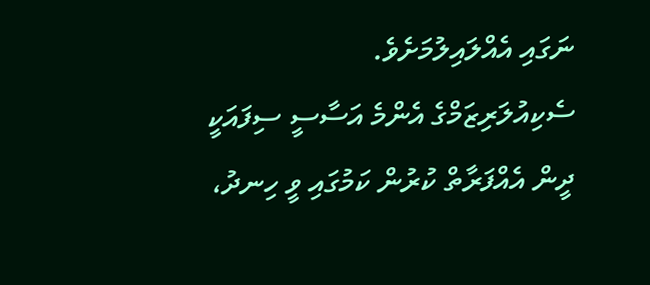ނަގައި އެއްލައިލުމަށެވެ.
ސެކިއުލަރިޒަމްގެ އެންމެ އަސާސީ ސިފައަކީ ދީން އެއްފަރާތް ކުރުން ކަމުގައި ވީ ހިނދު،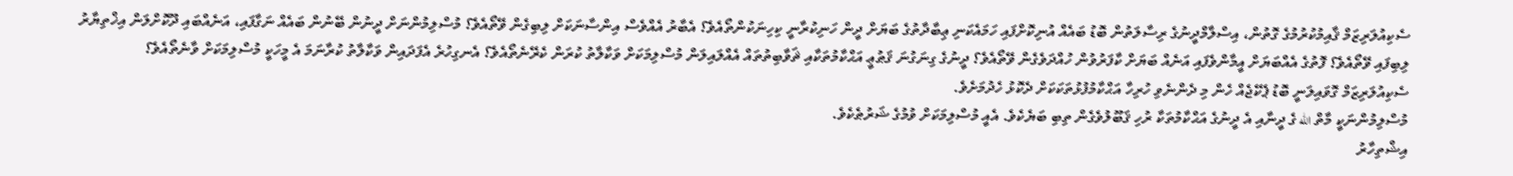ސެކިއުލަރިޒަމް ޤާއިމުކުރުމުގެ ގޮތުން، އިސްލާމްދީނުގެ ރިސާލަތުން ބޮޑު ބައެއް އުނިކޮށްފައި ހަމައެކަނި ޢިބާދާތުގެ ބަޔަށް ދީން ހަނިކުރާނީ ކިހިނަކުންތޯއެވެ؟ އެބާރު އެއްވެސް އިންސާނަކަށް ލިބިގެން ވޭތޯއެވެ؟ މުސްލިމުންނަށް ދީނުން ބޭނުން ބައެއް ނަގާފައި، އަނެއްބައި ދޫކޮށްލަން އިޚްތިޔާރު ލިބިފައި ވޭތޯއެވެ؟ ފޮތުގެ އެއްބަޔަށް އީމާންވެފައި އަނެއް ބަޔަށް ކާފަރުވުން ހުއްދަވެގެން ވޭތޯއެވެ؟ ދީނުގެ ގިނަގުނަ ޤަޠުޢީ އަޙްކާމުތަކާއި ޘަވާބިތުތައް އެއްލައިލަން މުސްލިމަކަށް ވަކާލާތު ކުރަން ކެރޭނެތޯއެވެ؟ އެނގިހުރެ އެފަދައިން ވަކާލާތު ކުރާނަމަ އެ މީހަކީ މުސްލިމަކަށް ވާނެތޯއެވެ؟ ސެކިއުލަރިޒަމް ގޮވައިލަނީ ބޮޑު ޕެކޭޖެއް ހެން މި ދެންނެވި ހުރިހާ އަޙްކާމުފުޅުތަކަކަށް ދެކޮޅު ހެދުމަށެވެ.
މުސްލިމުންނަކީ މާތް الله ގެ ދީނާއި އެ ދީނުގެ އަޙްކާމުތަކާ ރުހި ޤަބޫލުވެގެން ތިބި ބަޔެކެވެ. އެއީ މުސްލިމަކަށް ވުމުގެ ޝަރުޠެކެވެ.
އިޝްތިހާރު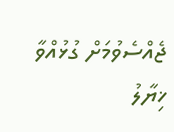ޖެއްސެވުމަށް ގުޅުއްވާ
ޚިޔާލު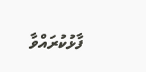ފާޅުކުރައްވާ